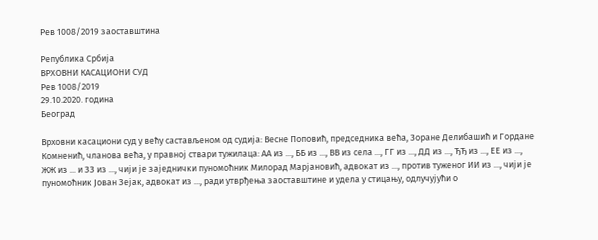Рев 1008/2019 заоставштина

Република Србија
ВРХОВНИ КАСАЦИОНИ СУД
Рев 1008/2019
29.10.2020. година
Београд

Врховни касациони суд у већу састављеном од судија: Весне Поповић, председника већа, Зоране Делибашић и Гордане Комненић, чланова већа, у правној ствари тужилаца: АА из ..., ББ из ..., ВВ из села ..., ГГ из ..., ДД из ..., ЂЂ из ..., ЕЕ из ..., ЖЖ из ... и ЗЗ из ..., чији је заједнички пуномоћник Милорад Марјановић, адвокат из ..., против туженог ИИ из ..., чији је пуномоћник Јован Зејак, адвокат из ..., ради утврђења заоставштине и удела у стицању, одлучујући о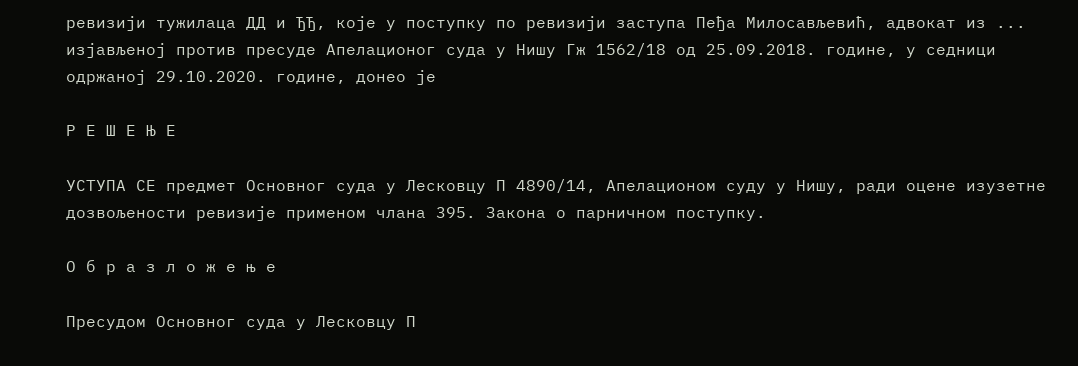ревизији тужилаца ДД и ЂЂ, које у поступку по ревизији заступа Пеђа Милосављевић, адвокат из ... изјављеној против пресуде Апелационог суда у Нишу Гж 1562/18 од 25.09.2018. године, у седници одржаној 29.10.2020. године, донео је

Р Е Ш Е Њ Е

УСТУПА СЕ предмет Основног суда у Лесковцу П 4890/14, Апелационом суду у Нишу, ради оцене изузетне дозвољености ревизије применом члана 395. Закона о парничном поступку.

О б р а з л о ж е њ е

Пресудом Основног суда у Лесковцу П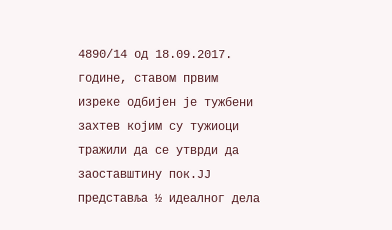4890/14 од 18.09.2017. године, ставом првим изреке одбијен је тужбени захтев којим су тужиоци тражили да се утврди да заоставштину пок.ЈЈ представља ½ идеалног дела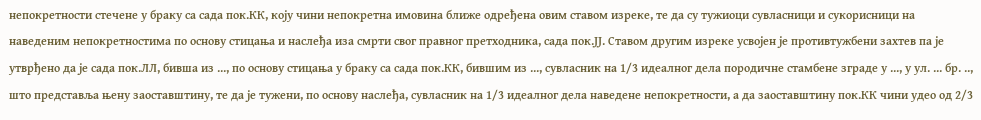непокретности стечене у браку са сада пок.КК, коју чини непокретна имовина ближе одређена овим ставом изреке, те да су тужиоци сувласници и сукорисници на наведеним непокретностима по основу стицања и наслеђа иза смрти свог правног претходника, сада пок.ЈЈ. Ставом другим изреке усвојен је противтужбени захтев па је утврђено да је сада пок.ЛЛ, бивша из ..., по основу стицања у браку са сада пок.КК, бившим из ..., сувласник на 1/3 идеалног дела породичне стамбене зграде у ..., у ул. ... бр. .., што представља њену заоставштину, те да је тужени, по основу наслеђа, сувласник на 1/3 идеалног дела наведене непокретности, а да заоставштину пок.КК чини удео од 2/3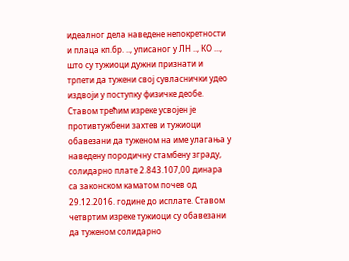идеалног дела наведене непокретности и плаца кп.бр. .., уписаног у ЛН .., КО ..., што су тужиоци дужни признати и трпети да тужени свој сувласнички удео издвоји у поступку физичке деобе. Ставом трећим изреке усвојен је противтужбени захтев и тужиоци обавезани да туженом на име улагања у наведену породичну стамбену зграду, солидарно плате 2.843.107,00 динара са законском каматом почев од 29.12.2016. године до исплате. Ставом четвртим изреке тужиоци су обавезани да туженом солидарно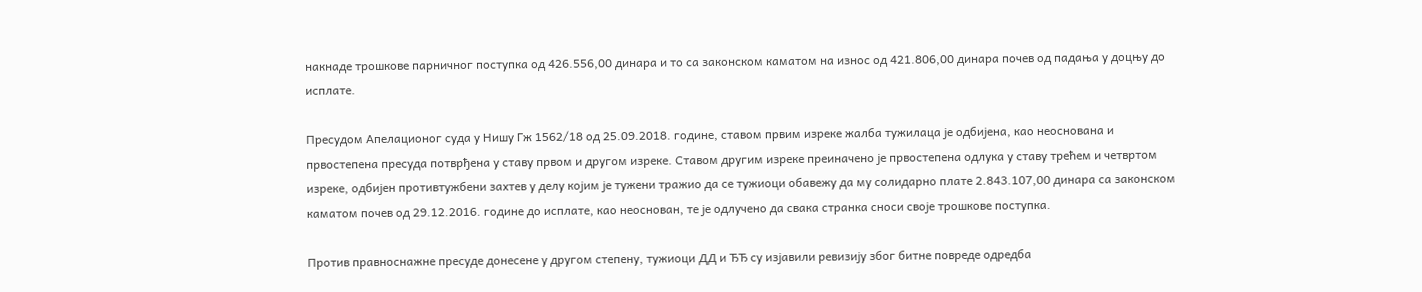накнаде трошкове парничног поступка од 426.556,00 динара и то са законском каматом на износ од 421.806,00 динара почев од падања у доцњу до исплате.

Пресудом Апелационог суда у Нишу Гж 1562/18 од 25.09.2018. године, ставом првим изреке жалба тужилаца је одбијена, као неоснована и првостепена пресуда потврђена у ставу првом и другом изреке. Ставом другим изреке преиначено је првостепена одлука у ставу трећем и четвртом изреке, одбијен противтужбени захтев у делу којим је тужени тражио да се тужиоци обавежу да му солидарно плате 2.843.107,00 динара са законском каматом почев од 29.12.2016. године до исплате, као неоснован, те је одлучено да свака странка сноси своје трошкове поступка.

Против правноснажне пресуде донесене у другом степену, тужиоци ДД и ЂЂ су изјавили ревизију због битне повреде одредба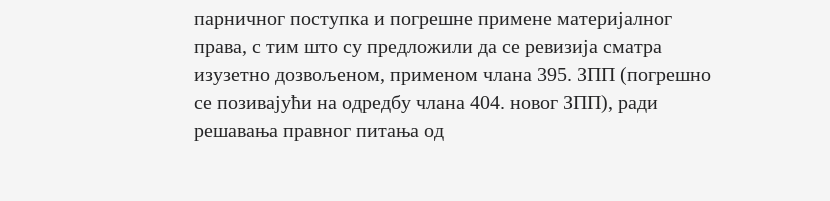парничног поступка и погрешне примене материјалног права, с тим што су предложили да се ревизија сматра изузетно дозвољеном, применом члана 395. ЗПП (погрешно се позивајући на одредбу члана 404. новог ЗПП), ради решавања правног питања од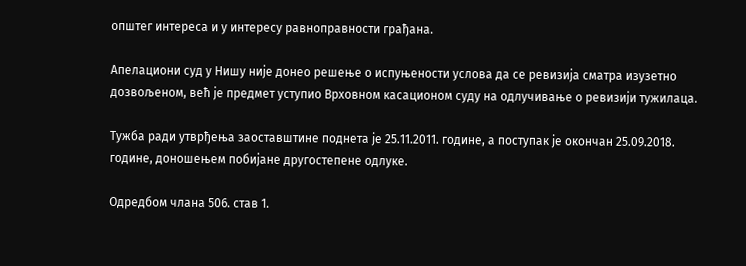општег интереса и у интересу равноправности грађана.

Апелациони суд у Нишу није донео решење о испуњености услова да се ревизија сматра изузетно дозвољеном, већ је предмет уступио Врховном касационом суду на одлучивање о ревизији тужилаца.

Тужба ради утврђења заоставштине поднета је 25.11.2011. године, а поступак је окончан 25.09.2018. године, доношењем побијане другостепене одлуке.

Одредбом члана 506. став 1.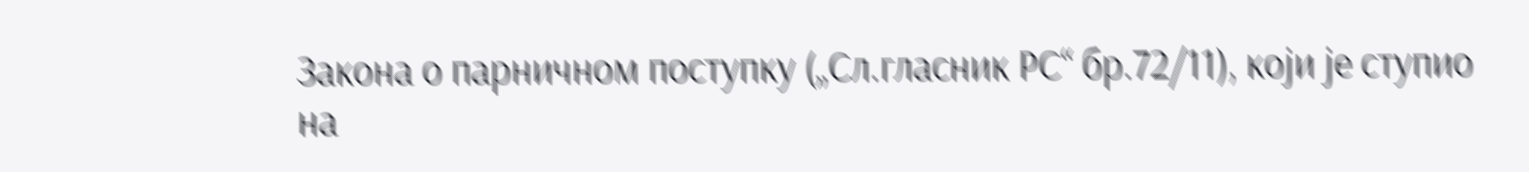Закона о парничном поступку („Сл.гласник РС“ бр.72/11), који је ступио на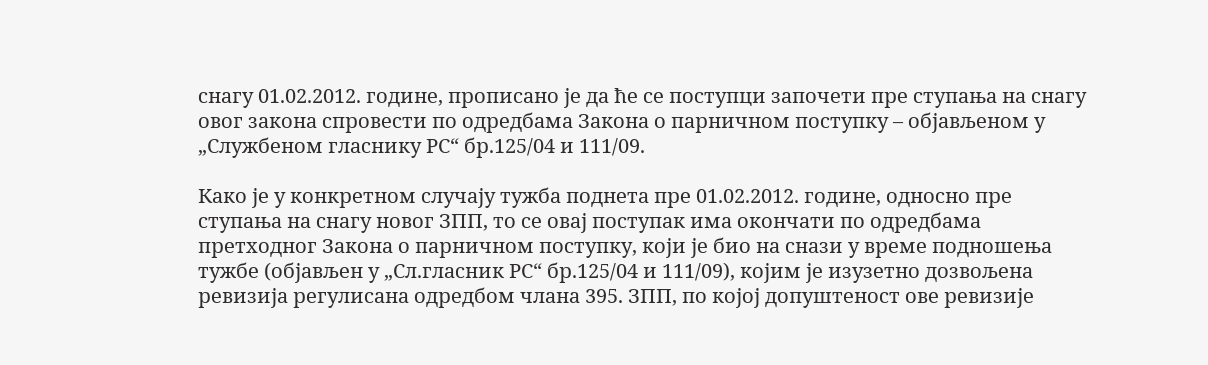снагу 01.02.2012. године, прописано је да ће се поступци започети пре ступања на снагу овог закона спровести по одредбама Закона о парничном поступку – објављеном у „Службеном гласнику РС“ бр.125/04 и 111/09.

Како је у конкретном случају тужба поднета пре 01.02.2012. године, односно пре ступања на снагу новог ЗПП, то се овај поступак има окончати по одредбама претходног Закона о парничном поступку, који је био на снази у време подношења тужбе (објављен у „Сл.гласник РС“ бр.125/04 и 111/09), којим је изузетно дозвољена ревизија регулисана одредбом члана 395. ЗПП, по којој допуштеност ове ревизије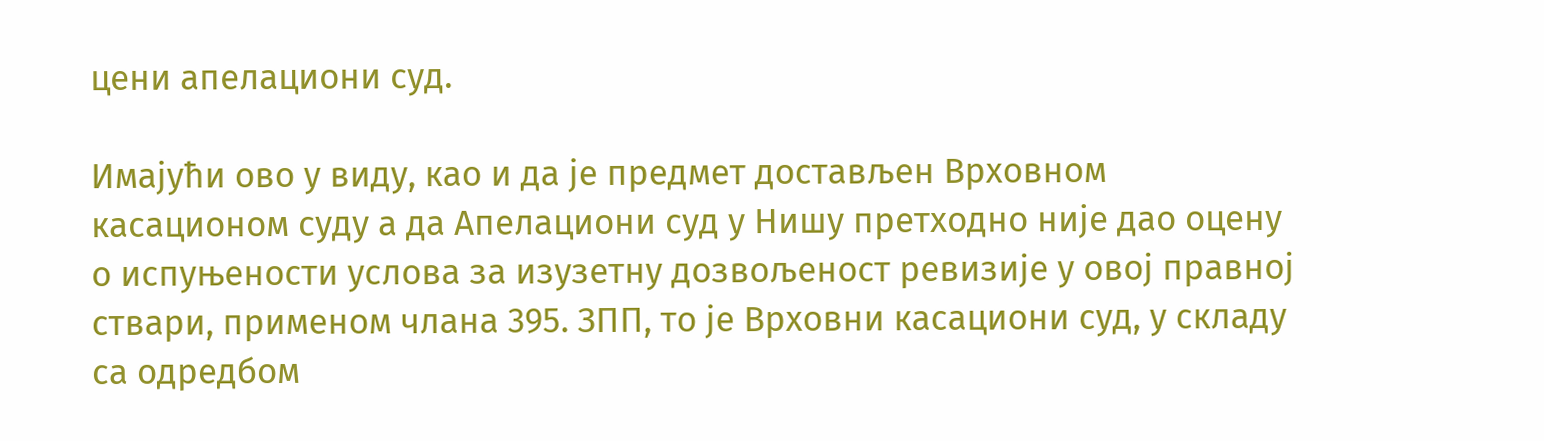цени апелациони суд.

Имајући ово у виду, као и да је предмет достављен Врховном касационом суду а да Апелациони суд у Нишу претходно није дао оцену о испуњености услова за изузетну дозвољеност ревизије у овој правној ствари, применом члана 395. ЗПП, то је Врховни касациони суд, у складу са одредбом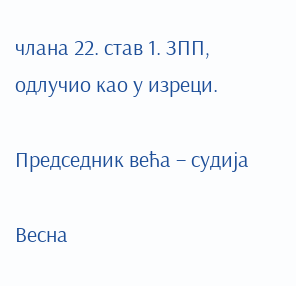члана 22. став 1. ЗПП, одлучио као у изреци.

Председник већа – судија

Весна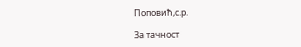Поповић,с.р.

За тачност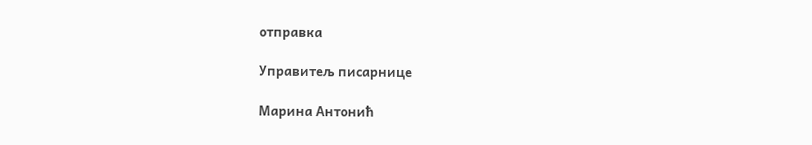отправка

Управитељ писарнице

Марина Антонић